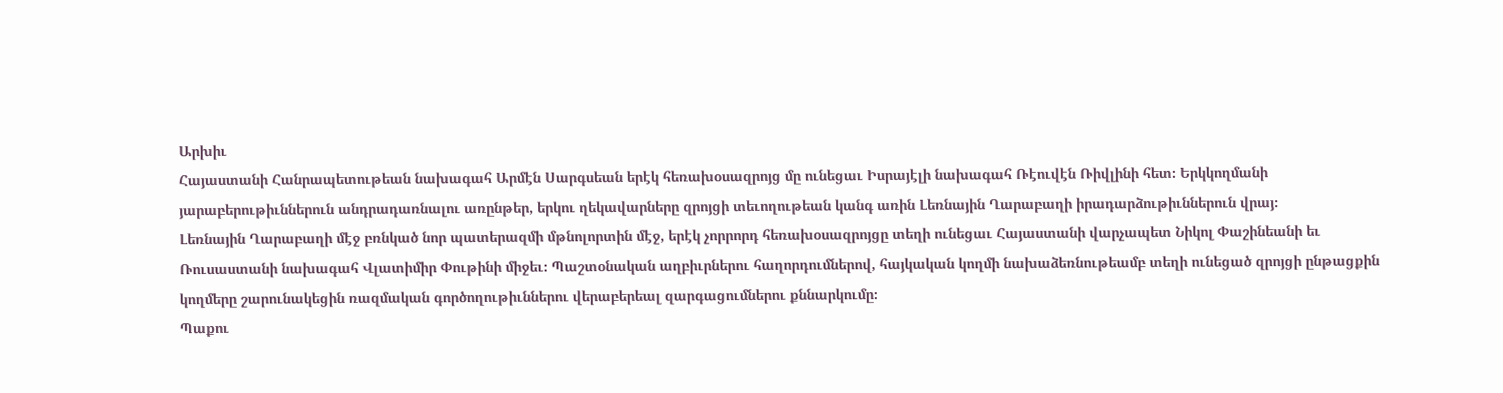Արխիւ
Հայաստանի Հանրապետութեան նախագահ Արմէն Սարգսեան երէկ հեռախօսազրոյց մը ունեցաւ Իսրայէլի նախագահ Ռէուվէն Ռիվլինի հետ։ Երկկողմանի յարաբերութիւններուն անդրադառնալու առընթեր, երկու ղեկավարները զրոյցի տեւողութեան կանգ առին Լեռնային Ղարաբաղի իրադարձութիւններուն վրայ։
Լեռնային Ղարաբաղի մէջ բռնկած նոր պատերազմի մթնոլորտին մէջ, երէկ չորրորդ հեռախօսազրոյցը տեղի ունեցաւ Հայաստանի վարչապետ Նիկոլ Փաշինեանի եւ Ռուսաստանի նախագահ Վլատիմիր Փութինի միջեւ։ Պաշտօնական աղբիւրներու հաղորդումներով, հայկական կողմի նախաձեռնութեամբ տեղի ունեցած զրոյցի ընթացքին կողմերը շարունակեցին ռազմական գործողութիւններու վերաբերեալ զարգացումներու քննարկումը։
Պաքու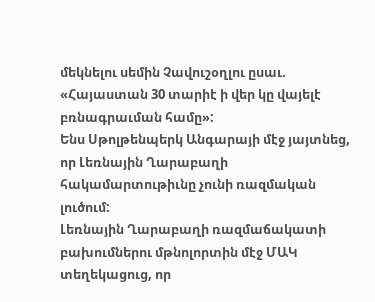մեկնելու սեմին Չավուշօղլու ըսաւ. «Հայաստան 30 տարիէ ի վեր կը վայելէ բռնագրաւման համը»:
Ենս Սթոլթենպերկ Անգարայի մէջ յայտնեց, որ Լեռնային Ղարաբաղի հակամարտութիւնը չունի ռազմական լուծում:
Լեռնային Ղարաբաղի ռազմաճակատի բախումներու մթնոլորտին մէջ ՄԱԿ տեղեկացուց, որ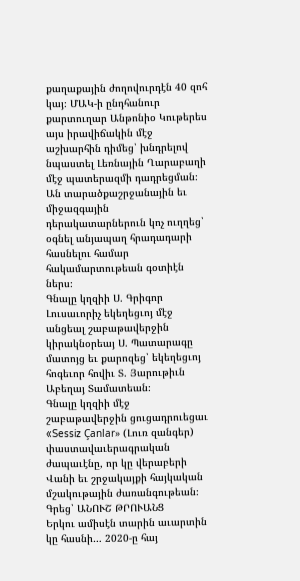քաղաքային ժողովուրդէն 40 զոհ կայ։ ՄԱԿ-ի ընդհանուր քարտուղար Անթոնիօ Կութերես այս իրավիճակին մէջ աշխարհին դիմեց՝ խնդրելով նպաստել Լեռնային Ղարաբաղի մէջ պատերազմի դադրեցման։ Ան տարածքաշրջանային եւ միջազգային դերակատարներուն կոչ ուղղեց՝ օգնել անյապաղ հրադադարի հասնելու համար հակամարտութեան գօտիէն ներս։
Գնալը կղզիի Ս. Գրիգոր Լուսաւորիչ եկեղեցւոյ մէջ անցեալ շաբաթավերջին կիրակնօրեայ Ս. Պատարագը մատոյց եւ քարոզեց՝ եկեղեցւոյ հոգեւոր հովիւ Տ. Յարութիւն Աբեղայ Տամատեան։
Գնալը կղզիի մէջ շաբաթավերջին ցուցադրուեցաւ «Sessiz Çanlar» (Լուռ զանգեր) փաստավաւերագրական ժապաւէնը, որ կը վերաբերի Վանի եւ շրջակայքի հայկական մշակութային ժառանգութեան։
Գրեց՝ ԱՆՈՒՇ ԹՐՈՒԱՆՑ
Երկու ամիսէն տարին աւարտին կը հասնի… 2020-ը հայ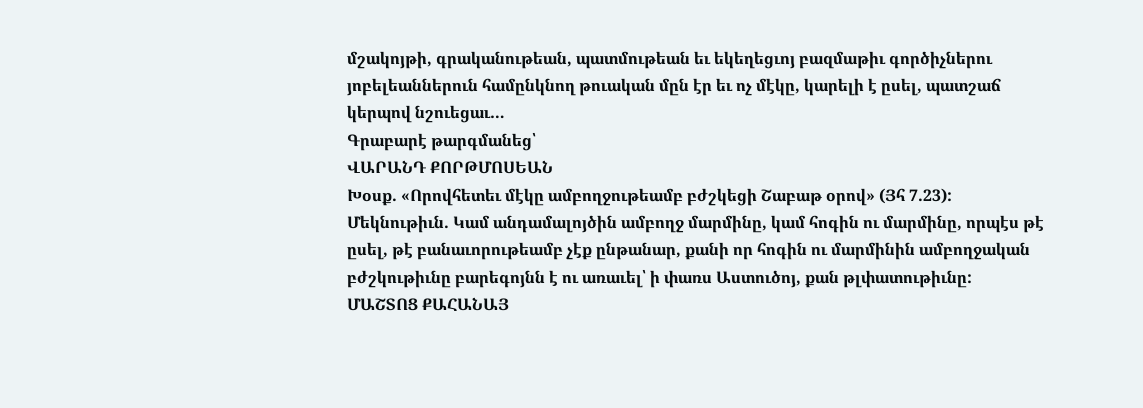մշակոյթի, գրականութեան, պատմութեան եւ եկեղեցւոյ բազմաթիւ գործիչներու յոբելեաններուն համընկնող թուական մըն էր եւ ոչ մէկը, կարելի է ըսել, պատշաճ կերպով նշուեցաւ…
Գրաբարէ թարգմանեց՝
ՎԱՐԱՆԴ ՔՈՐԹՄՈՍԵԱՆ
Խօսք. «Որովհետեւ մէկը ամբողջութեամբ բժշկեցի Շաբաթ օրով» (Յհ 7.23):
Մեկնութիւն. Կամ անդամալոյծին ամբողջ մարմինը, կամ հոգին ու մարմինը, որպէս թէ ըսել, թէ բանաւորութեամբ չէք ընթանար, քանի որ հոգին ու մարմինին ամբողջական բժշկութիւնը բարեգոյնն է ու առաւել՝ ի փառս Աստուծոյ, քան թլփատութիւնը:
ՄԱՇՏՈՑ ՔԱՀԱՆԱՅ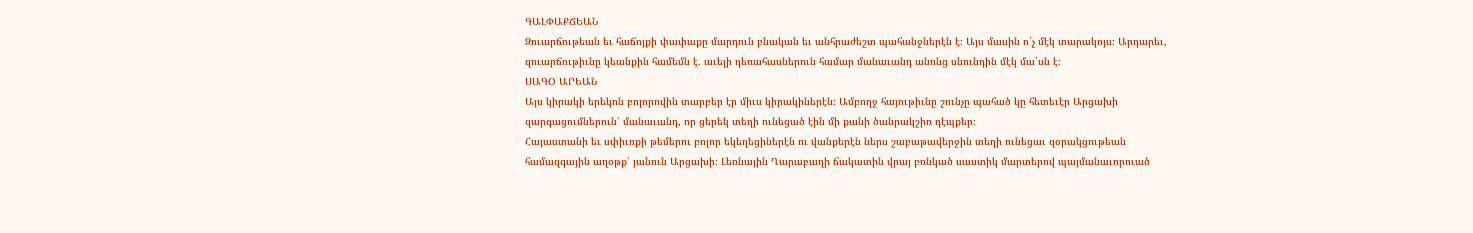ԳԱԼՓԱՔՃԵԱՆ
Զուարճութեան եւ հաճոյքի փափաքը մարդուն բնական եւ անհրաժեշտ պահանջներէն է։ Այս մասին ո՛չ մէկ տարակոյս։ Արդարեւ, զուարճութիւնը կեանքին համեմն է. աւելի դեռահասներուն համար մանաւանդ անոնց սնունդին մէկ մա՛սն է։
ՍԱԳՕ ԱՐԵԱՆ
Այս կիրակի երեկոն բոլորովին տարբեր էր միւս կիրակիներէն։ Ամբողջ հայութիւնը շունչը պահած կը հետեւէր Արցախի զարգացումներուն՝ մանաւանդ, որ ցերեկ տեղի ունեցած էին մի քանի ծանրակշիռ դէպքեր։
Հայաստանի եւ սփիւռքի թեմերու բոլոր եկեղեցիներէն ու վանքերէն ներս շաբաթավերջին տեղի ունեցաւ զօրակցութեան համազգային աղօթք՝ յանուն Արցախի։ Լեռնային Ղարաբաղի ճակատին վրայ բռնկած սաստիկ մարտերով պայմանաւորուած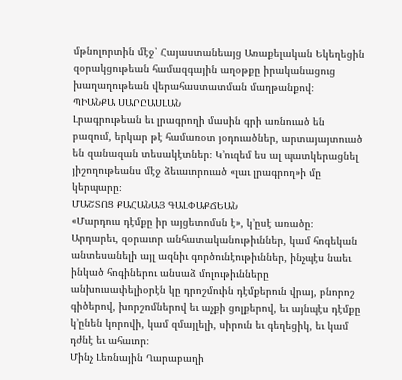մթնոլորտին մէջ՝ Հայաստանեայց Առաքելական Եկեղեցին զօրակցութեան համազգային աղօթքը իրականացուց խաղաղութեան վերահաստատման մաղթանքով։
ՊԻԱՆՔԱ ՍԱՐԸԱՍԼԱՆ
Լրագրութեան եւ լրագրողի մասին գրի առնուած են բազում, երկար թէ համառօտ յօդուածներ, արտայայտուած են զանազան տեսակէտներ։ Կ՚ուզեմ ես ալ պատկերացնել յիշողութեանս մէջ ձեւաւորուած «լաւ լրագրող»ի մը կերպարը։
ՄԱՇՏՈՑ ՔԱՀԱՆԱՅ ԳԱԼՓԱՔՃԵԱՆ
«Մարդուս դէմքը իր այցետոմսն է», կ՚ըսէ առածը։
Արդարեւ, զօրաւոր անհատականութիւններ, կամ հոգեկան անտեսանելի այլ ազնիւ գործունէութիւններ, ինչպէս նաեւ ինկած հոգիներու անսաձ մոլութիւնները անխուսափելիօրէն կը դրոշմուին դէմքերուն վրայ, բնորոշ գիծերով, խորշոմներով եւ աչքի ցոլքերով, եւ այնպէս դէմքը կ՚ընեն կորովի, կամ զմայլելի, սիրուն եւ գեղեցիկ, եւ կամ դժնէ եւ ահաւոր։
Մինչ Լեռնային Ղարաբաղի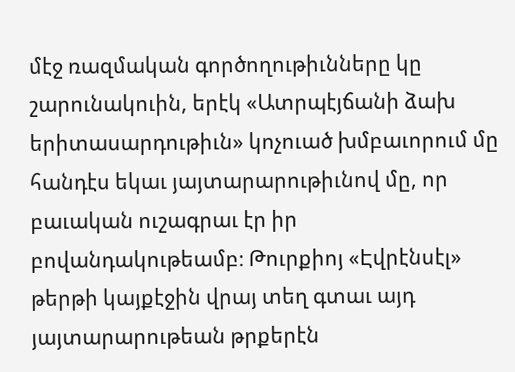մէջ ռազմական գործողութիւնները կը շարունակուին, երէկ «Ատրպէյճանի ձախ երիտասարդութիւն» կոչուած խմբաւորում մը հանդէս եկաւ յայտարարութիւնով մը, որ բաւական ուշագրաւ էր իր բովանդակութեամբ։ Թուրքիոյ «Էվրէնսէլ» թերթի կայքէջին վրայ տեղ գտաւ այդ յայտարարութեան թրքերէն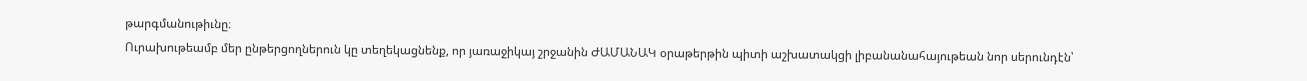թարգմանութիւնը։
Ուրախութեամբ մեր ընթերցողներուն կը տեղեկացնենք, որ յառաջիկայ շրջանին ԺԱՄԱՆԱԿ օրաթերթին պիտի աշխատակցի լիբանանահայութեան նոր սերունդէն՝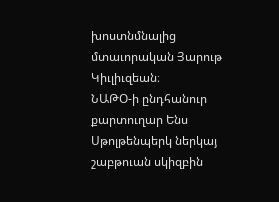խոստնմնալից մտաւորական Յարութ Կիւլիւզեան։
ՆԱԹՕ-ի ընդհանուր քարտուղար Ենս Սթոլթենպերկ ներկայ շաբթուան սկիզբին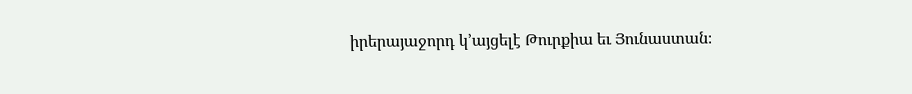իրերայաջորդ կ՚այցելէ Թուրքիա եւ Յունաստան։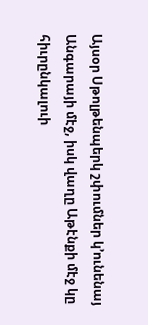Այսօր Սթոլթենպերկ շփումներ կ՚ունենայ Անգարայի մէջ, իսկ վաղը Աթէնքի մէջ կը հիւրընկալուի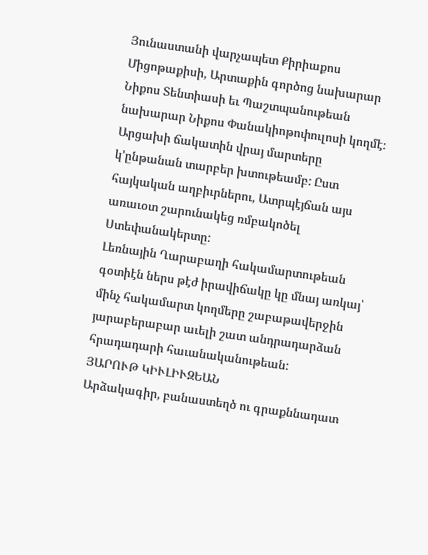Յունաստանի վարչապետ Քիրիաքոս Միցոթաքիսի, Արտաքին գործոց նախարար Նիքոս Տենտիասի եւ Պաշտպանութեան նախարար Նիքոս Փանակիոթոփուլոսի կողմէ։
Արցախի ճակատին վրայ մարտերը կ՚ընթանան տարբեր խտութեամբ: Ըստ հայկական աղբիւրներու, Ատրպէյճան այս առաւօտ շարունակեց ռմբակոծել Ստեփանակերտը:
Լեռնային Ղարաբաղի հակամարտութեան գօտիէն ներս թէժ իրավիճակը կը մնայ առկայ՝ մինչ հակամարտ կողմերը շաբաթավերջին յարաբերաբար աւելի շատ անդրադարձան հրադադարի հաւանականութեան:
ՅԱՐՈՒԹ ԿԻՒԼԻՒԶԵԱՆ
Արձակագիր, բանաստեղծ ու գրաքննադատ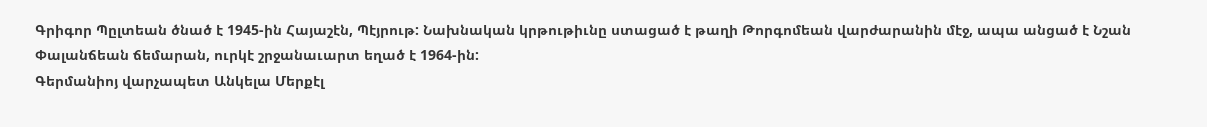Գրիգոր Պըլտեան ծնած է 1945-ին Հայաշէն, Պէյրութ: Նախնական կրթութիւնը ստացած է թաղի Թորգոմեան վարժարանին մէջ, ապա անցած է Նշան Փալանճեան ճեմարան, ուրկէ շրջանաւարտ եղած է 1964-ին:
Գերմանիոյ վարչապետ Անկելա Մերքէլ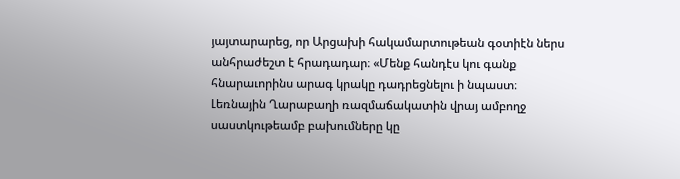յայտարարեց, որ Արցախի հակամարտութեան գօտիէն ներս անհրաժեշտ է հրադադար։ «Մենք հանդէս կու գանք հնարաւորինս արագ կրակը դադրեցնելու ի նպաստ։
Լեռնային Ղարաբաղի ռազմաճակատին վրայ ամբողջ սաստկութեամբ բախումները կը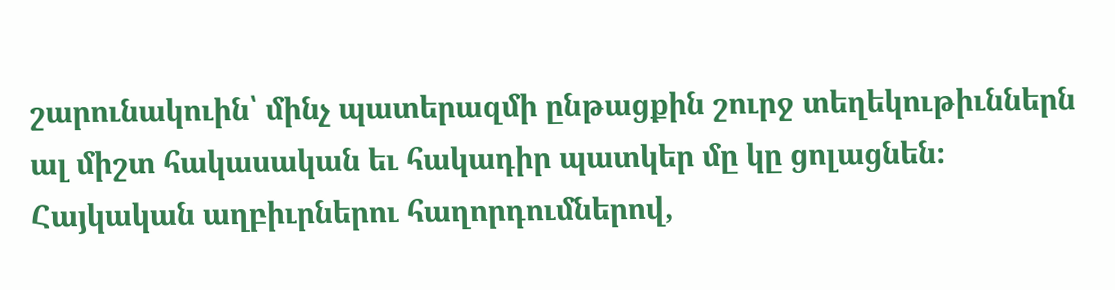շարունակուին՝ մինչ պատերազմի ընթացքին շուրջ տեղեկութիւններն ալ միշտ հակասական եւ հակադիր պատկեր մը կը ցոլացնեն։ Հայկական աղբիւրներու հաղորդումներով,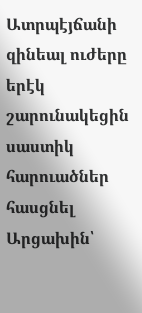Ատրպէյճանի զինեալ ուժերը երէկ շարունակեցին սաստիկ հարուածներ հասցնել Արցախին՝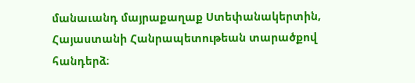մանաւանդ մայրաքաղաք Ստեփանակերտին, Հայաստանի Հանրապետութեան տարածքով հանդերձ։